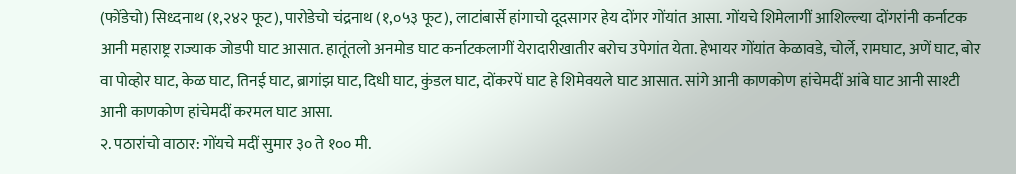(फोंडेचो) सिध्दनाथ (१,२४२ फूट), पारोडेचो चंद्रनाथ (१,०५३ फूट), लाटांबार्से हांगाचो दूदसागर हेय दोंगर गोंयांत आसा. गोंयचे शिमेलागीं आशिल्ल्या दोंगरांनी कर्नाटक आनी महाराष्ट्र राज्याक जोडपी घाट आसात. हातूंतलो अनमोड घाट कर्नाटकलागीं येरादारीखातीर बरोच उपेगांत येता. हेभायर गोंयांत केळावडे, चोर्ले, रामघाट, अणें घाट, बोर वा पोव्होर घाट, केळ घाट, तिनई घाट, ब्रागांझ घाट, दिधी घाट, कुंडल घाट, दोंकरपें घाट हे शिमेवयले घाट आसात. सांगे आनी काणकोण हांचेमदीं आंबे घाट आनी साश्टी आनी काणकोण हांचेमदीं करमल घाट आसा.
२. पठारांचो वाठार: गोंयचे मदीं सुमार ३० ते १०० मी.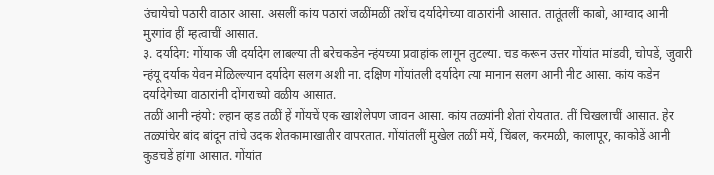उंचायेचो पठारी वाठार आसा. असलीं कांय पठारां जळींमळीं तशेंच दर्यादेगेच्या वाठारांनी आसात. तातूंतलीं काबो, आग्वाद आनी मुरगांव हीं म्हत्वाचीं आसात.
३. दर्यादेग: गोंयाक जी दर्यादेग लाबल्या ती बरेचकडेन न्हंयच्या प्रवाहांक लागून तुटल्या. चड करून उत्तर गोंयांत मांडवी, चोपडें, जुवारी न्हंयू दर्याक येवन मेळिल्ल्यान दर्यादेग सलग अशी ना. दक्षिण गोंयांतली दर्यादेग त्या मानान सलग आनी नीट आसा. कांय कडेन दर्यादेगेच्या वाठारांनी दोंगराच्यो वळीय आसात.
तळीं आनी न्हंयो: ल्हान व्हड तळीं हें गोंयचें एक खाशेलेपण जावन आसा. कांय तळ्यांनी शेतां रोयतात. तीं चिखलाचीं आसात. हेर तळ्यांचेर बांद बांदून तांचे उदक शेतकामाखातीर वापरतात. गोंयांतलीं मुखेल तळीं मयें, चिंबल, करमळी, कालापूर, काकोडें आनी कुडचडें हांगा आसात. गोंयांत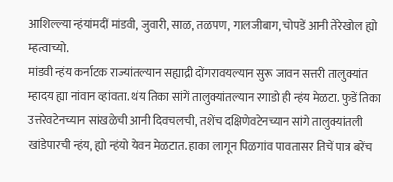आशिल्ल्या न्हंयांमदीं मांडवी, जुवारी, साळ, तळपण, गालजीबाग, चोपडें आनी तेरेखोल ह्यो म्हत्वाच्यो.
मांडवी न्हंय कर्नाटक राज्यांतल्यान सह्याद्री दोंगरावयल्यान सुरू जावन सत्तरी तालुक्यांत म्हादय ह्या नांवान व्हांवता. थंय तिका सांगें तालुक्यांतल्यान रगाडो ही न्हंय मेळटा. फुडें तिका उत्तरेवटेनच्यान सांखळेची आनी दिवचलची, तशेंच दक्षिणेवटेनच्यान सांगे तालुक्यांतली खांडेपारची न्हंय, ह्यो न्हंयो येवन मेळटात. हाका लागून पिळगांव पावतासर तिचें पात्र बरेंच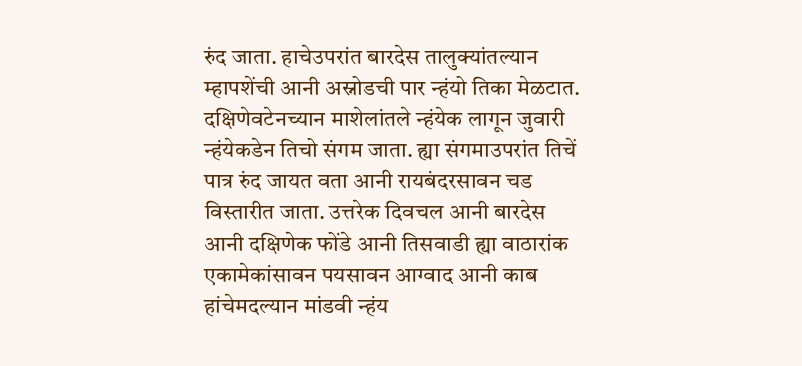रुंद जाता. हाचेउपरांत बारदेस तालुक्यांतल्यान म्हापशेंची आनी अस्नोडची पार न्हंयो तिका मेळटात. दक्षिणेवटेनच्यान माशेलांतले न्हंयेक लागून जुवारी न्हंयेकडेन तिचो संगम जाता. ह्या संगमाउपरांत तिचें पात्र रुंद जायत वता आनी रायबंदरसावन चड विस्तारीत जाता. उत्तरेक दिवचल आनी बारदेस आनी दक्षिणेक फोंडे आनी तिसवाडी ह्या वाठारांक एकामेकांसावन पयसावन आग्वाद आनी काब हांचेमदल्यान मांडवी न्हंय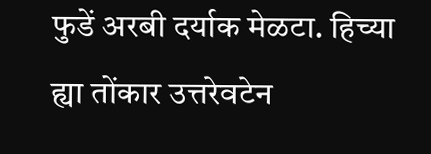फुडें अरबी दर्याक मेळटा. हिच्या ह्या तोंकार उत्तरेवटेन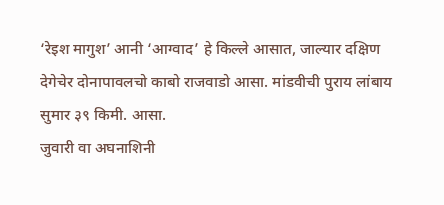‘रेइश मागुश’ आनी ‘आग्वाद’ हे किल्ले आसात, जाल्यार दक्षिण देगेचेर दोनापावलचो काबो राजवाडो आसा. मांडवीची पुराय लांबाय सुमार ३९ किमी. आसा.
जुवारी वा अघनाशिनी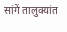सांगें तालुक्यांत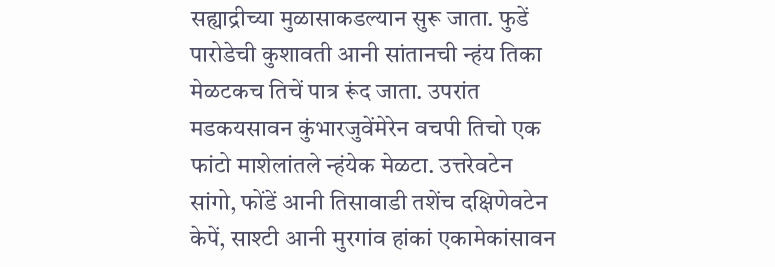सह्याद्रीच्या मुळासाकडल्यान सुरू जाता. फुडें पारोडेची कुशावती आनी सांतानची न्हंय तिका मेळटकच तिचें पात्र रूंद जाता. उपरांत मडकयसावन कुंभारजुवेंमेरेन वचपी तिचो एक फांटो माशेलांतले न्हंयेक मेळटा. उत्तरेवटेन सांगो, फोंडें आनी तिसावाडी तशेंच दक्षिणेवटेन केपें, साश्टी आनी मुरगांव हांकां एकामेकांसावन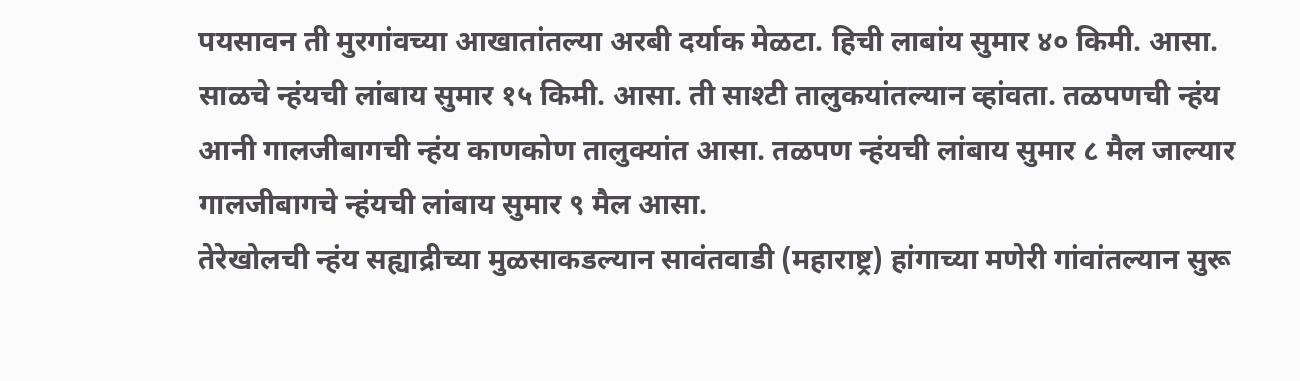पयसावन ती मुरगांवच्या आखातांतल्या अरबी दर्याक मेळटा. हिची लाबांय सुमार ४० किमी. आसा.
साळचे न्हंयची लांबाय सुमार १५ किमी. आसा. ती साश्टी तालुकयांतल्यान व्हांवता. तळपणची न्हंय आनी गालजीबागची न्हंय काणकोण तालुक्यांत आसा. तळपण न्हंयची लांबाय सुमार ८ मैल जाल्यार गालजीबागचे न्हंयची लांबाय सुमार ९ मैल आसा.
तेरेखोलची न्हंय सह्याद्रीच्या मुळसाकडल्यान सावंतवाडी (महाराष्ट्र) हांगाच्या मणेरी गांवांतल्यान सुरू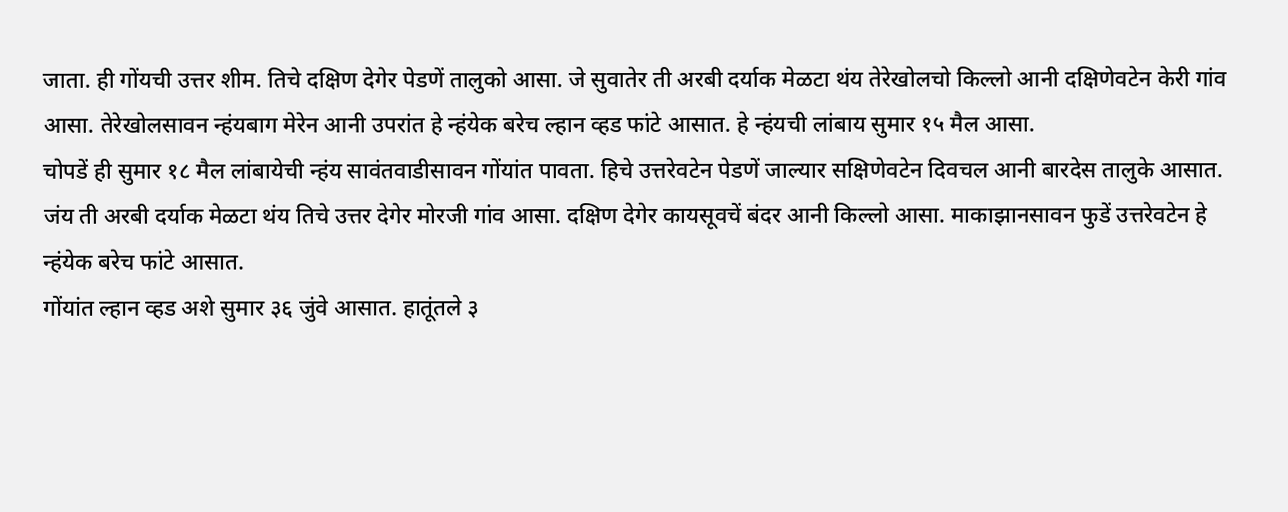जाता. ही गोंयची उत्तर शीम. तिचे दक्षिण देगेर पेडणें तालुको आसा. जे सुवातेर ती अरबी दर्याक मेळटा थंय तेरेखोलचो किल्लो आनी दक्षिणेवटेन केरी गांव आसा. तेरेखोलसावन न्हंयबाग मेरेन आनी उपरांत हे न्हंयेक बरेच ल्हान व्हड फांटे आसात. हे न्हंयची लांबाय सुमार १५ मैल आसा.
चोपडें ही सुमार १८ मैल लांबायेची न्हंय सावंतवाडीसावन गोंयांत पावता. हिचे उत्तरेवटेन पेडणें जाल्यार सक्षिणेवटेन दिवचल आनी बारदेस तालुके आसात. जंय ती अरबी दर्याक मेळटा थंय तिचे उत्तर देगेर मोरजी गांव आसा. दक्षिण देगेर कायसूवचें बंदर आनी किल्लो आसा. माकाझानसावन फुडें उत्तरेवटेन हे न्हंयेक बरेच फांटे आसात.
गोंयांत ल्हान व्हड अशे सुमार ३६ जुंवे आसात. हातूंतले ३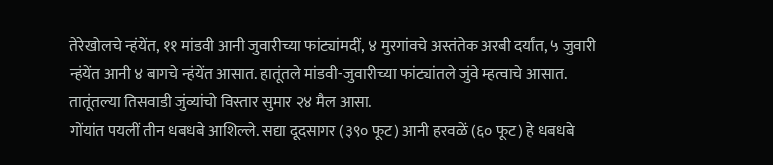तेरेखोलचे न्हंयेंत, ११ मांडवी आनी जुवारीच्या फांट्यांमदीं, ४ मुरगांवचे अस्तंतेक अरबी दर्यांत, ५ जुवारी न्हंयेंत आनी ४ बागचे न्हंयेंत आसात. हातूंतले मांडवी-जुवारीच्या फांट्यांतले जुंवे म्हत्वाचे आसात. तातूंतल्या तिसवाडी जुंव्यांचो विस्तार सुमार २४ मैल आसा.
गोंयांत पयलीं तीन धबधबे आशिल्ले. सद्या दूदसागर (३९० फूट) आनी हरवळें (६० फूट) हे धबधबे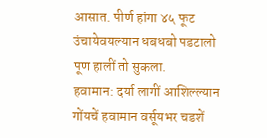आसात. पीर्ण हांगा ४५ फूट उंचायेवयल्यान धबधबो पडटालो पूण हालीं तो सुकला.
हवामान: दर्या लागीं आशिल्ल्यान गोंयचें हवामान वर्सूयभर चडशें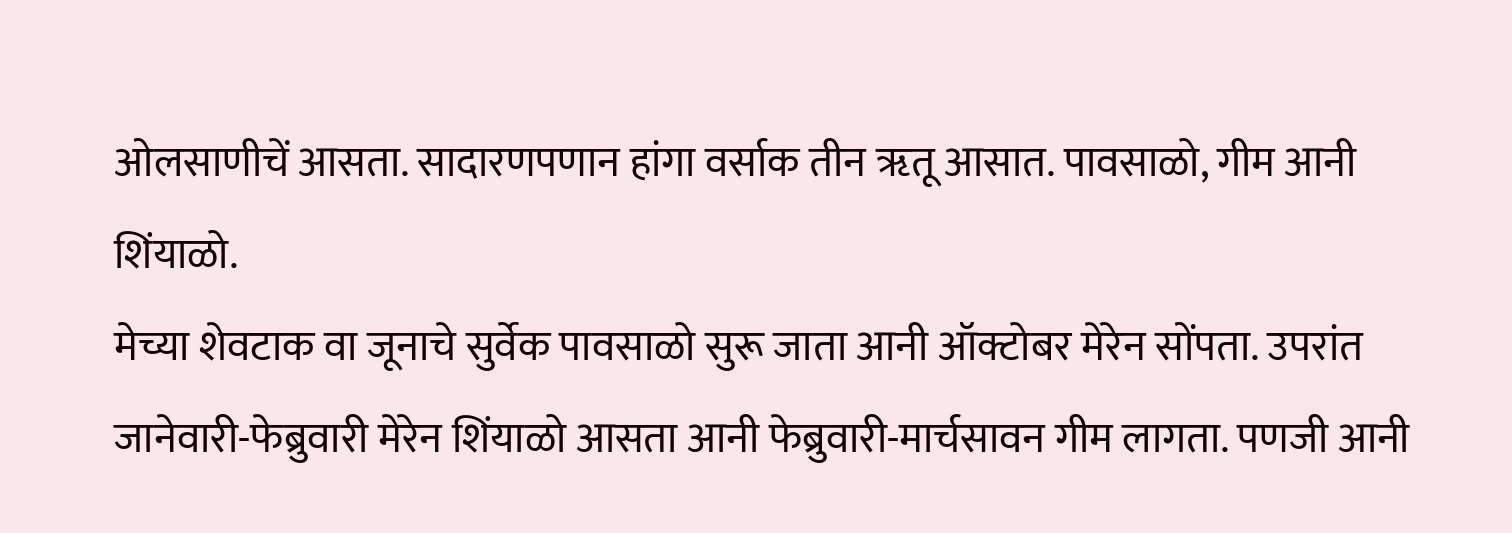ओलसाणीचें आसता. सादारणपणान हांगा वर्साक तीन ॠतू आसात. पावसाळो, गीम आनी शिंयाळो.
मेच्या शेवटाक वा जूनाचे सुर्वेक पावसाळो सुरू जाता आनी ऑक्टोबर मेरेन सोंपता. उपरांत जानेवारी-फेब्रुवारी मेरेन शिंयाळो आसता आनी फेब्रुवारी-मार्चसावन गीम लागता. पणजी आनी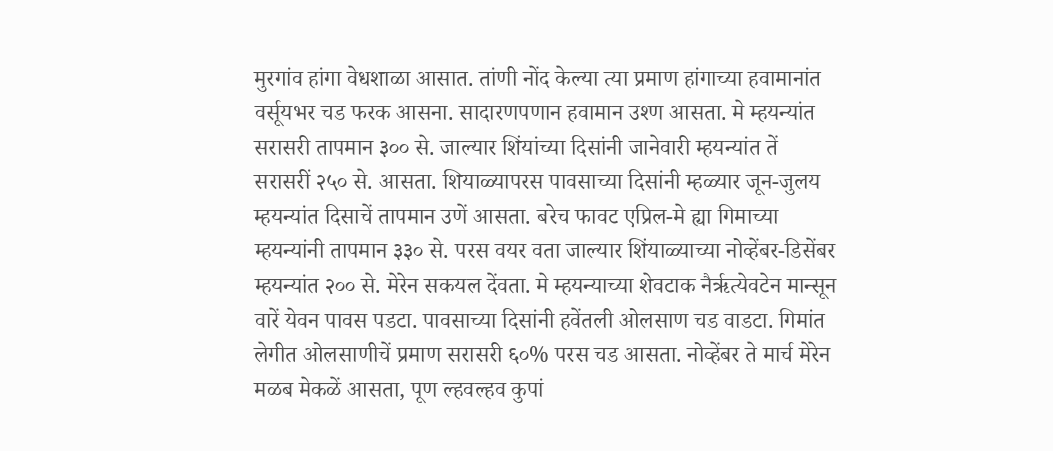मुरगांव हांगा वेधशाळा आसात. तांणी नोंद केल्या त्या प्रमाण हांगाच्या हवामानांत वर्सूयभर चड फरक आसना. सादारणपणान हवामान उश्ण आसता. मे म्हयन्यांत सरासरी तापमान ३०० से. जाल्यार शिंयांच्या दिसांनी जानेवारी म्हयन्यांत तें सरासरीं २५० से. आसता. शियाळ्यापरस पावसाच्या दिसांनी म्हळ्यार जून-जुलय म्हयन्यांत दिसाचें तापमान उणें आसता. बरेच फावट एप्रिल-मे ह्या गिमाच्या म्हयन्यांनी तापमान ३३० से. परस वयर वता जाल्यार शिंयाळ्याच्या नोव्हेंबर-डिसेंबर म्हयन्यांत २०० से. मेरेन सकयल देंवता. मे म्हयन्याच्या शेवटाक नैर्ऋत्येवटेन मान्सून वारें येवन पावस पडटा. पावसाच्या दिसांनी हवेंतली ओलसाण चड वाडटा. गिमांत लेगीत ओलसाणीचें प्रमाण सरासरी ६०% परस चड आसता. नोव्हेंबर ते मार्च मेरेन मळब मेकळें आसता, पूण ल्हवल्हव कुपां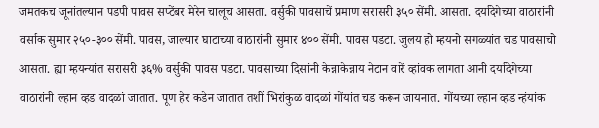जमतकच जूनांतल्यान पडपी पावस सप्टेंबर मेरेन चालूच आसता. वर्सुकी पावसाचें प्रमाण सरासरी ३५० सेंमी. आसता. दर्यादेगेच्या वाठारांनी वर्साक सुमार २५०-३०० सेंमी. पावस, जाल्यार घाटाच्या वाठारांनी सुमार ४०० सेंमी. पावस पडटा. जुलय हो म्हयनो सगळ्यांत चड पावसाचो आसता. ह्या म्हयन्यांत सरासरी ३६% वर्सुकी पावस पडटा. पावसाच्या दिसांनी केन्नाकेन्नाय नेटान वारें व्हांवक लागता आनी दर्यादेगेच्या वाठारांनी ल्हान व्हड वादळां जातात. पूण हेर कडेन जातात तशीं भिरांकुळ वादळां गोंयांत चड करून जायनात. गोंयच्या ल्हान व्हड न्हंयांक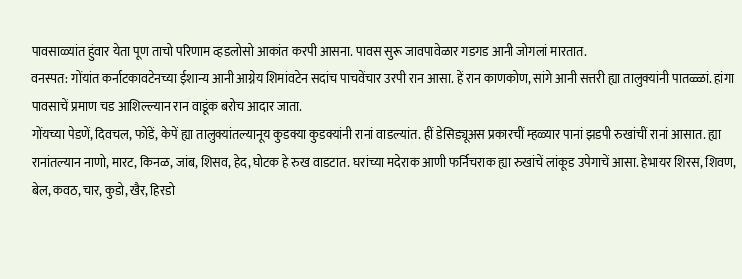पावसाळ्यांत हुंवार येता पूण ताचो परिणाम व्हडलोसो आकांत करपी आसना. पावस सुरू जावपावेळार गडगड आनी जोगलां मारतात.
वनस्पत: गोंयांत कर्नाटकावटेनच्या ईशान्य आनी आग्नेय शिमांवटेन सदांच पाचवेंचार उरपी रान आसा. हें रान काणकोण, सांगे आनी सत्तरी ह्या तालुक्यांनी पातळ्ळां. हांगा पावसाचें प्रमाण चड आशिल्ल्यान रान वाडूंक बरोच आदार जाता.
गोंयच्या पेडणें, दिवचल, फोंडें, केपें ह्या तालुक्यांतल्यानूय कुडक्या कुडक्यांनी रानां वाडल्यांत. हीं डेसिड्यूअस प्रकारचीं म्हळ्यार पानां झडपी रुखांचीं रानां आसात. ह्या रानांतल्यान नाणो, मारट, किनळ, जांब, शिसव, हेद, घोटक हे रुख वाडटात. घरांच्या मदेराक आणी फर्निचराक ह्या रुखांचें लांकूड उपेगाचें आसा. हेभायर शिरस, शिवण, बेल, कवठ, चार, कुडो, खैर, हिरडो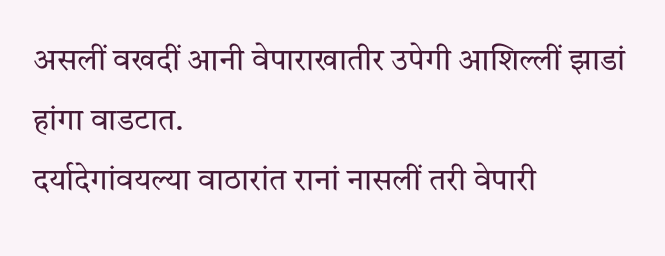असलीं वखदीं आनी वेपाराखातीर उपेगी आशिल्लीं झाडां हांगा वाडटात.
दर्यादेगांवयल्या वाठारांत रानां नासलीं तरी वेपारी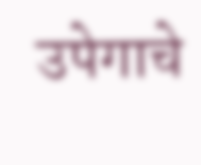उपेगाचे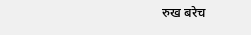रुख बरेच